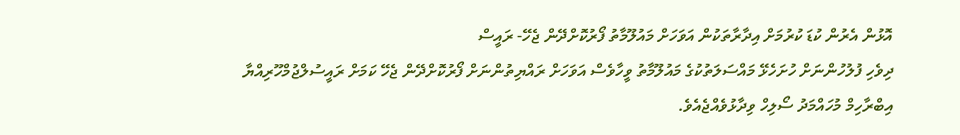އޮޅުން އެރުން ކުޑަ ކުރުމަށް އިދާރާތަކުން އަވަހަށް މައުލޫމާތު ފޯރުކޮށްދޭން ޖެހޭ- ރައީސް
ދިވެހި ފުލުހުންނަށް ހުށަހެޅޭ މައްސަލަތުކުގެ މައުލޫމާތު ވީހާވެސް އަވަހަށް ރައްޔިތުންނަށް ފޯރުކޮށްދޭން ޖެހޭ ކަމަށް ރައީސުލްޖުމްހޫރިއްޔާ އިބްރާހިމް މުހައްމަދު ސޯލިހް ވިދާޅުވެއްޖެއެވެ.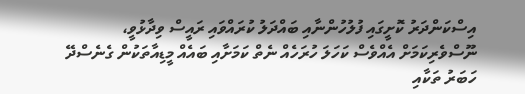އިސްކަންދަރު ކޮށީގައި ފުލުހުންނާއި ބައްދަލު ކުރައްވައި ރައީސް ވިދާޅުވީ، ނޫސްވެރިކަމަށް އެއްވެސް ކަހަލަ ހުރަހެއް ނެތް ކަމަށާއި ބައެއް މީޑިއާތަކުން ގެނެސްދޭ ހަބަރު ތަކާއި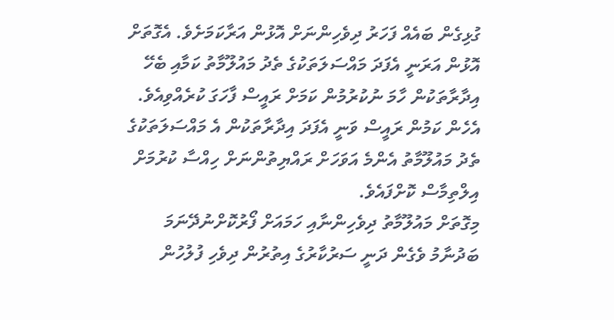ގުޅިގެން ބައެއް ފަހަރު ދިވެހިންނަށް އޮޅުން އަރާކަމަށެވެ. އެގޮތަށް އޮޅުން އަރަނީ އެފަދަ މައްސަލަތަކުގެ ތެދު މައުލޫމާތު ކަމާއި ބެހޭ އިދާރާތަކުން ހާމަ ނުކުރުމުން ކަމަށް ރައީސް ފާހަގަ ކުރެއްވިއެވެ.
އެހެން ކަމުން ރައީސް ވަނީ އެފަދަ އިދާރާތަކުން އެ މައްސަލަތަކުގެ ތެދު މައުލޫމާތު އެންމެ އަވަހަށް ރައްޔިތުންނަށް ހިއްސާ ކުރުމަށް އިލްތިމާސް ކޮށްފައެވެ.
މިގޮތަށް މައުލޫމާތު ދިވެހިންނާއި ހަމައަށް ފޯރުކޮށްނުދޭނަމަ ބަދުނާމު ވެގެން ދަނީ ސަރުކާރުގެ އިތުރުން ދިވެހި ފުލުހުން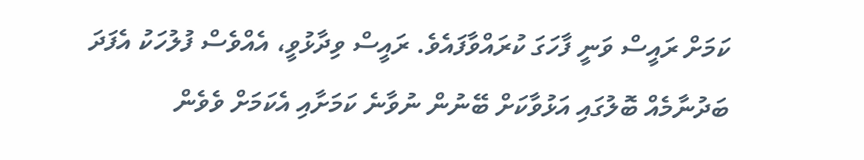ކަމަށް ރައީސް ވަނީ ފާހަގަ ކުރައްވާފައެވެ. ރައީސް ވިދާޅުވީ، އެއްވެސް ފުލުހަކު އެފަދަ ބަދުނާމެއް ބޮލުގައި އަޅުވާކަށް ބޭނުން ނުވާނެ ކަމަށާއި އެކަމަށް ވެވެން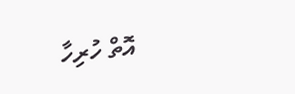އޮތް ހުރިހާ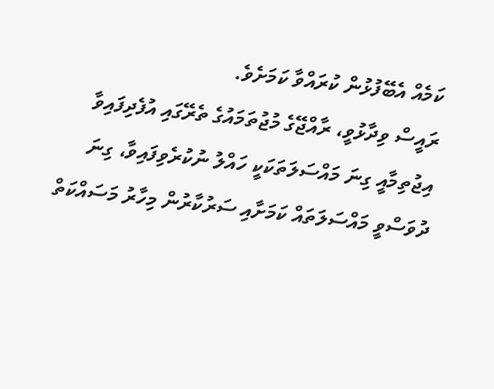ކަމެއް އެބޭފުޅުން ކުރައްވާ ކަމަށެވެ.
ރައީސް ވިދާޅުވީ، ރާއްޖޭގެ މުޖުތަމައުގެ ތެރޭގައި އުފެދިފައިވާ އިޖުތިމާއީ ގިނަ މައްސަލަތަކަކީ ހައްލު ނުކުރެވިފައިވާ، ގިނަ ދުވަސްވީ މައްސަލަތައް ކަމަށާއި ސަރުކާރުން މިހާރު މަސައްކަތް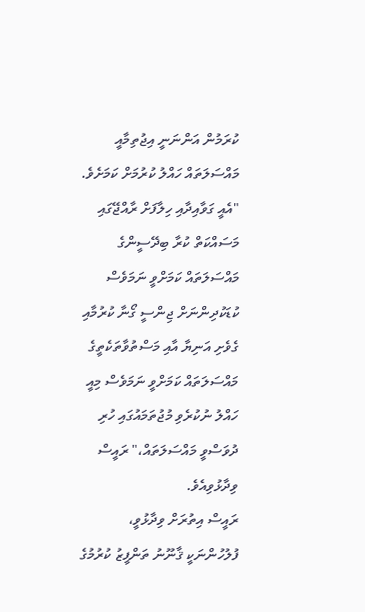ކުރަމުން އަންނަނީ އިޖުތިމާއީ މައްސަލަތައް ހައްލު ކުރުމަށް ކަމަށެވެ.
"އެއީ ގަވާއިދާއި ހިލާފަށް ރާއްޖޭގައި މަސައްކަތް ކުރާ ބިދޭސީންގެ މައްސަލަތައް ކަމަށްވީ ނަމަވެސް ކުޑަކުދިންނަށް ޖިންސީ ގޯނާ ކުރުމާއި ގެވެށި އަނިޔާ އާއި މަސްތުވާތަކެތީގެ މައްސަލަތައް ކަމަށްވީ ނަމަވެސް މިއީ ހައްލު ނުކުރެވި މުޖުތަމައުގައި ހުރި ދުވަސްވީ މައްސަލަތައް،" ރައީސް ވިދާޅުވިއެވެ.
ރައީސް އިތުރަށް ވިދާޅުވީ، ފުލުހުންނަކީ ޤާނޫނު ތަންފީޒު ކުރުމުގެ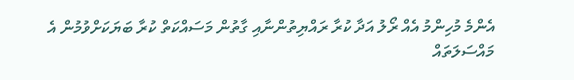އެންމެ މުހިންމު އެއް ރޯލު އަދާ ކުރާ ރައްޔިތުންނާއި ގާތުން މަސައްކަތް ކުރާ ބަޔަކަށްވުމުން އެ މައްސަލަތައް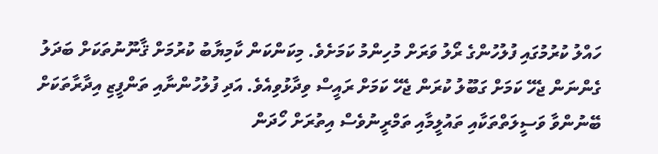ހައްލު ކުރުމުގައި ފުލުހުންގެ ރޯލު ވަރަށް މުހިންމު ކަމަށެވެ. މިކަންކަން ކާމިޔާބު ކުރުމަށް ޤާނޫނުތަކަށް ބަދަލު ގެންނަން ޖެހޭ ކަމަށް ގަބޫލު ކުރަން ޖެހޭ ކަމަށް ރައީސް ވިދާޅުވިއެވެ. އަދި ފުލުހުންނާއި ތަންފީޒި އިދާރާތަކަށް ބޭނުންވާ ވަސީލަތްތަކާއި ތައުލީމާއި ތަމްރީނުވެސް އިތުރަށް ހޯދަން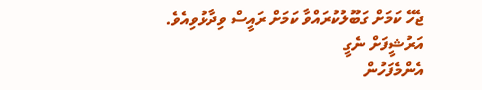ޖެހޭ ކަމަށް ގަބޫލުކުރައްވާ ކަމަށް ރައީސް ވިދާޅުވިއެވެ.
އަރުޝީފަށް ނެގީ
އެންމެފަހުން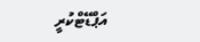އަޕްޑޭޓްކުރީ